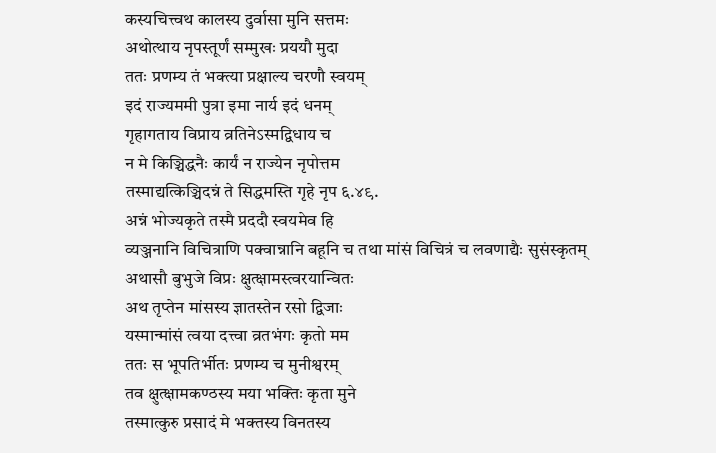कस्यचित्त्वथ कालस्य दुर्वासा मुनि सत्तमः
अथोत्थाय नृपस्तूर्णं सम्मुखः प्रययौ मुदा
ततः प्रणम्य तं भक्त्या प्रक्षाल्य चरणौ स्वयम्
इदं राज्यममी पुत्रा इमा नार्य इदं धनम्
गृहागताय विप्राय व्रतिनेऽस्मद्विधाय च
न मे किञ्चिद्धनैः कार्यं न राज्येन नृपोत्तम
तस्माद्यत्किञ्चिदन्नं ते सिद्धमस्ति गृहे नृप ६.४९.
अन्नं भोज्यकृते तस्मै प्रददौ स्वयमेव हि
व्यञ्जनानि विचित्राणि पक्वान्नानि बहूनि च तथा मांसं विचित्रं च लवणाद्यैः सुसंस्कृतम्
अथासौ बुभुजे विप्रः क्षुत्क्षामस्त्वरयान्वितः
अथ तृप्तेन मांसस्य ज्ञातस्तेन रसो द्विजाः
यस्मान्मांसं त्वया दत्त्वा व्रतभंगः कृतो मम
ततः स भूपतिर्भीतः प्रणम्य च मुनीश्वरम्
तव क्षुत्क्षामकण्ठस्य मया भक्तिः कृता मुने
तस्मात्कुरु प्रसादं मे भक्तस्य विनतस्य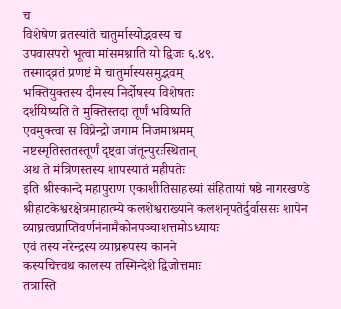च
विशेषेण व्रतस्यांते चातुर्मास्योद्भवस्य च
उपवासपरो भूत्वा मांसमश्नाति यो द्विजः ६.४९.
तस्माद्व्रतं प्रणष्टं मे चातुर्मास्यसमुद्भवम्
भक्तियुक्तस्य दीनस्य निर्दोषस्य विशेषतः
दर्शयिष्यति ते मुक्तिस्तदा तूर्णं भविष्यति
एवमुक्त्वा स विप्रेन्द्रो जगाम निजमाश्रमम्
नष्टस्मृतिस्ततस्तूर्णं दृष्ट्वा जंतून्पुरःस्थितान्
अथ ते मंत्रिणस्तस्य शापस्यातं महीपतेः
इति श्रीस्कान्दे महापुराण एकाशीतिसाहस्र्यां संहितायां षष्ठे नागरखण्डे श्रीहाटकेश्वरक्षेत्रमाहात्म्ये कलशेश्वराख्याने कलशनृपतेर्दुर्वाससः शापेन व्याघ्रत्वप्राप्तिवर्णनंनामैकोनपञ्चाशत्तमोऽध्यायः
एवं तस्य नरेन्द्रस्य व्याघ्ररूपस्य कानने
कस्यचित्त्वथ कालस्य तस्मिन्देशे द्विजोत्तमाः
तत्रास्ति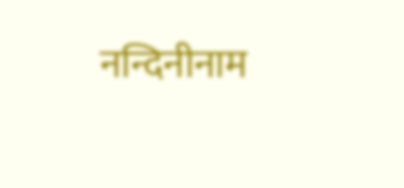नन्दिनीनाम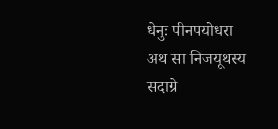धेनुः पीनपयोधरा
अथ सा निजयूथस्य सदाग्रे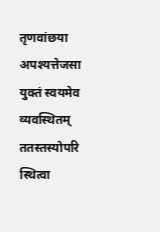तृणवांछया
अपश्यत्तेजसा युक्तं स्वयमेव व्यवस्थितम्
ततस्तस्योपरि स्थित्वा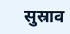सुस्राव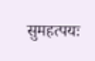सुमहत्पयः